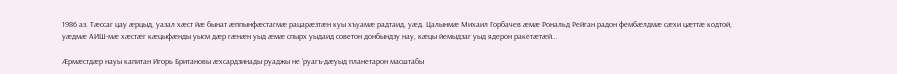1986 аз. Тæссаг цау æрцыд, уазал хæст йæ бынат æппынфæстагмæ рацарæзтæн куы хъуамæ радтаид, уæд. Цалынмæ Михаил Горбачев æмæ Рональд Рейган радон фембæлдмæ сæхи цæттæ кодтой, уæдмæ АИШ-мæ хæстæг кæцыфæнды уысм дæр гæнæн уыд æмæ спырх уыдаид советон донбындзу нау, кæцы йемыдзаг уыд ядерон ракетæтæй…

Æрмæстдæр науы капитан Игорь Британовы æхсардзинады руаджы не ’руагъ-дæуыд планетарон масштабы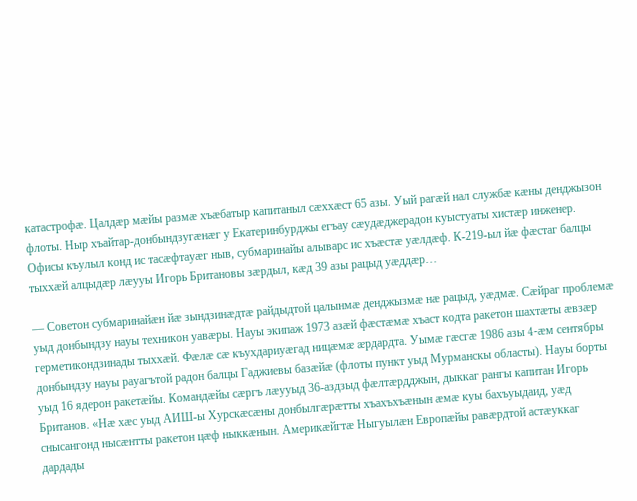катастрофæ. Цалдæр мæйы размæ хъæбатыр капитаныл сæххæст 65 азы. Уый рагæй нал службæ кæны денджызон флоты. Ныр хъайтар-донбындзугæнæг у Екатеринбурджы егъау сæудæджерадон куыстуаты хистæр инженер. Офисы къулыл конд ис тасæфтауæг ныв, субмаринайы алыварс ис хъæстæ уæлдæф. К-219-ыл йæ фæстаг балцы тыххæй алцыдæр лæууы Игорь Британовы зæрдыл, кæд 39 азы рацыд уæддæр…

— Советон субмаринайæн йæ зындзинæдтæ райдыдтой цалынмæ денджызмæ нæ рацыд, уæдмæ. Сæйраг проблемæ уыд донбындзу науы техникон уавæры. Науы экипаж 1973 азæй фæстæмæ хъаст кодта ракетон шахтæты æвзæр герметикондзинады тыххæй. Фæлæ сæ къухдариуæгад ницæмæ æрдардта. Уымæ гæсгæ 1986 азы 4-æм сентябры донбындзу науы рауагътой радон балцы Гаджиевы базæйæ (флоты пункт уыд Мурманскы областы). Науы борты уыд 16 ядерон ракетæйы. Командæйы сæргъ лæууыд 36-аздзыд фæлтæрдджын, дыккаг рангы капитан Игорь Британов. «Нæ хæс уыд АИШ-ы Хурскæсæны донбылгæрæтты хъахъхъæнын æмæ куы бахъуыдаид, уæд снысангонд нысæнтты ракетон цæф ныккæнын. Америкæйгтæ Ныгуылæн Европæйы равæрдтой астæуккаг дардады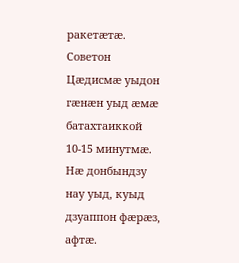ракетæтæ. Советон Цæдисмæ уыдон гæнæн уыд æмæ батахтаиккой 10-15 минутмæ. Нæ донбындзу нау уыд, куыд дзуаппон фæрæз, афтæ.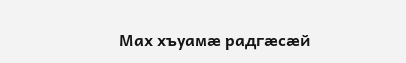Мах хъуамæ радгæсæй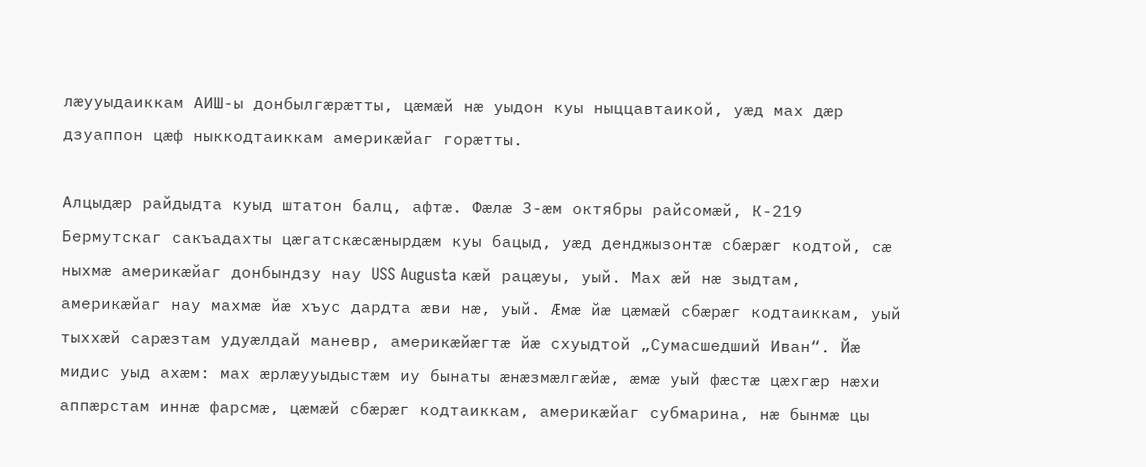лæууыдаиккам АИШ-ы донбылгæрæтты, цæмæй нæ уыдон куы ныццавтаикой, уæд мах дæр дзуаппон цæф ныккодтаиккам америкæйаг горæтты.

Алцыдæр райдыдта куыд штатон балц, афтæ. Фæлæ 3-æм октябры райсомæй, К-219 Бермутскаг сакъадахты цæгатскæсæнырдæм куы бацыд, уæд денджызонтæ сбæрæг кодтой, сæ ныхмæ америкæйаг донбындзу нау USS Augusta кæй рацæуы, уый. Мах æй нæ зыдтам, америкæйаг нау махмæ йæ хъус дардта æви нæ, уый. Æмæ йæ цæмæй сбæрæг кодтаиккам, уый тыххæй сарæзтам удуæлдай маневр, америкæйæгтæ йæ схуыдтой „Сумасшедший Иван“. Йæ мидис уыд ахæм: мах æрлæууыдыстæм иу бынаты æнæзмæлгæйæ, æмæ уый фæстæ цæхгæр нæхи аппæрстам иннæ фарсмæ, цæмæй сбæрæг кодтаиккам, америкæйаг субмарина, нæ бынмæ цы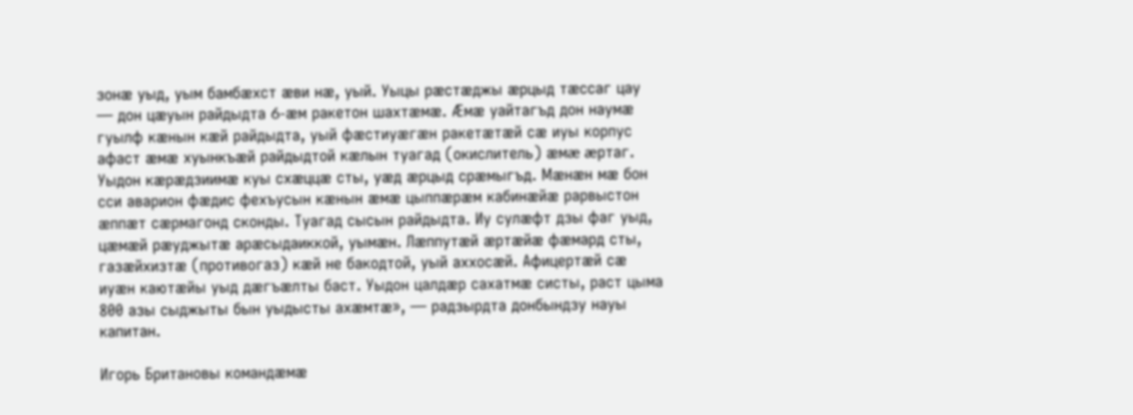зонæ уыд, уым бамбæхст æви нæ, уый. Уыцы рæстæджы æрцыд тæссаг цау — дон цæуын райдыдта 6-æм ракетон шахтæмæ. Æмæ уайтагъд дон наумæ гуылф кæнын кæй райдыдта, уый фæстиуæгæн ракетæтæй сæ иуы корпус афаст æмæ хуынкъæй райдыдтой кæлын туагад (окислитель) æмæ æртаг. Уыдон кæрæдзиимæ куы схæццæ сты, уæд æрцыд срæмыгъд. Мæнæн мæ бон сси аварион фæдис фехъусын кæнын æмæ цыппæрæм кабинæйæ рарвыстон æппæт сæрмагонд сконды. Туагад сысын райдыдта. Иу сулæфт дзы фаг уыд, цæмæй рæуджытæ арæсыдаиккой, уымæн. Лæппутæй æртæйæ фæмард сты, газæйхизтæ (противогаз) кæй не бакодтой, уый аххосæй. Афицертæй сæ иуæн каютæйы уыд дæгъæлты баст. Уыдон цалдæр сахатмæ систы, раст цыма 800 азы сыджыты бын уыдысты ахæмтæ», — радзырдта донбындзу науы капитан.

Игорь Британовы командæмæ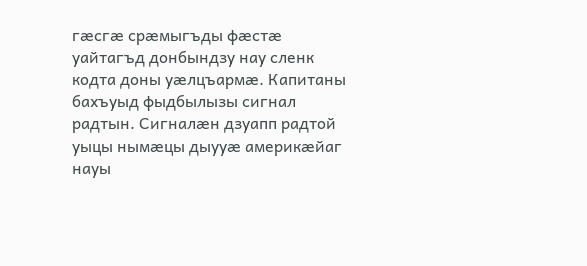гæсгæ срæмыгъды фæстæ уайтагъд донбындзу нау сленк кодта доны уæлцъармæ. Капитаны бахъуыд фыдбылызы сигнал радтын. Сигналæн дзуапп радтой уыцы нымæцы дыууæ америкæйаг науы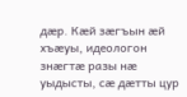дæр. Кæй зæгъын æй хъæуы, идеологон знæгтæ разы нæ уыдысты, сæ дæтты цур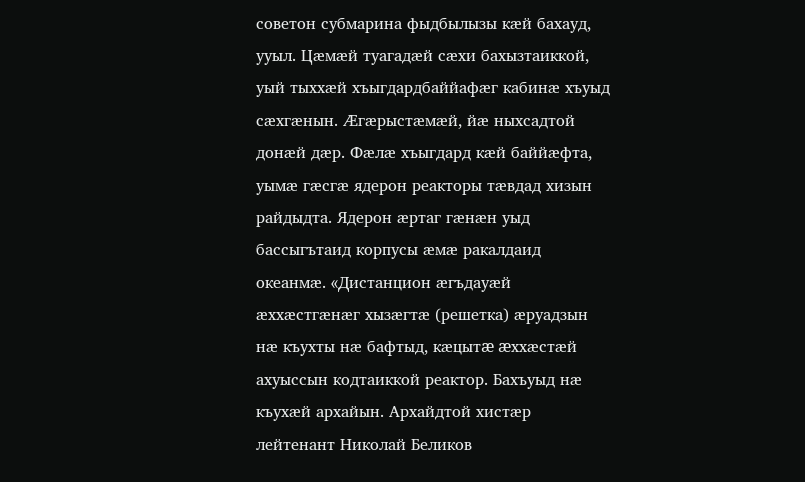советон субмарина фыдбылызы кæй бахауд, ууыл. Цæмæй туагадæй сæхи бахызтаиккой, уый тыххæй хъыгдардбаййафæг кабинæ хъуыд сæхгæнын. Æгæрыстæмæй, йæ ныхсадтой донæй дæр. Фæлæ хъыгдард кæй баййæфта, уымæ гæсгæ ядерон реакторы тæвдад хизын райдыдта. Ядерон æртаг гæнæн уыд бассыгътаид корпусы æмæ ракалдаид океанмæ. «Дистанцион æгъдауæй æххæстгæнæг хызæгтæ (решетка) æруадзын нæ къухты нæ бафтыд, кæцытæ æххæстæй ахуыссын кодтаиккой реактор. Бахъуыд нæ къухæй архайын. Архайдтой хистæр лейтенант Николай Беликов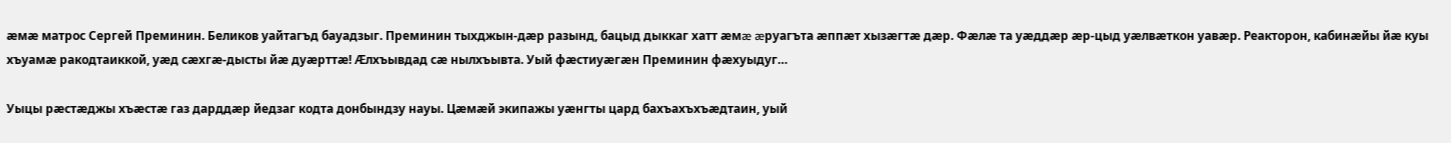æмæ матрос Сергей Преминин. Беликов уайтагъд бауадзыг. Преминин тыхджын-дæр разынд, бацыд дыккаг хатт æмæ æруагъта æппæт хызæгтæ дæр. Фæлæ та уæддæр æр-цыд уæлвæткон уавæр. Реакторон, кабинæйы йæ куы хъуамæ ракодтаиккой, уæд сæхгæ-дысты йæ дуæрттæ! Æлхъывдад сæ нылхъывта. Уый фæстиуæгæн Преминин фæхуыдуг…

Уыцы рæстæджы хъæстæ газ дарддæр йедзаг кодта донбындзу науы. Цæмæй экипажы уæнгты цард бахъахъхъæдтаин, уый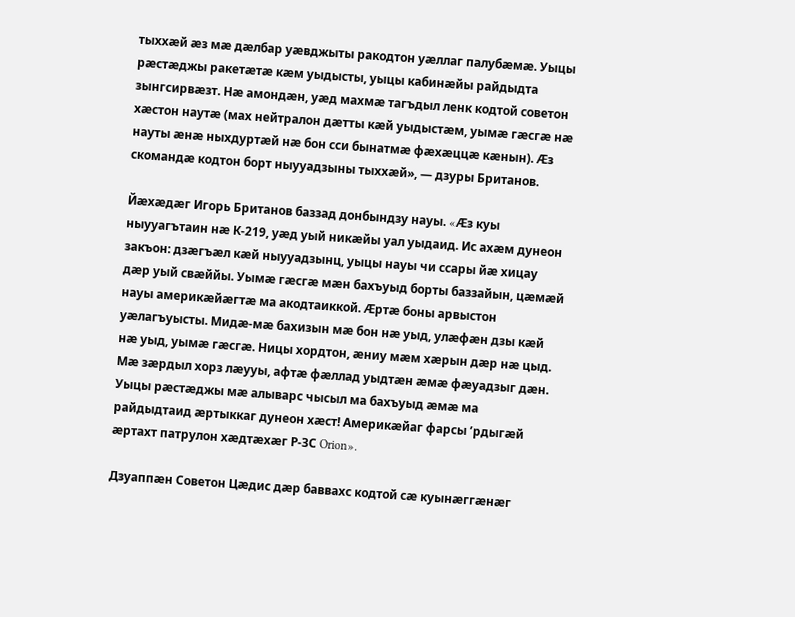тыххæй æз мæ дæлбар уæвджыты ракодтон уæллаг палубæмæ. Уыцы рæстæджы ракетæтæ кæм уыдысты, уыцы кабинæйы райдыдта зынгсирвæзт. Нæ амондæн, уæд махмæ тагъдыл ленк кодтой советон хæстон наутæ (мах нейтралон дæтты кæй уыдыстæм, уымæ гæсгæ нæ науты æнæ ныхдуртæй нæ бон сси бынатмæ фæхæццæ кæнын). Æз скомандæ кодтон борт ныууадзыны тыххæй», — дзуры Британов.

Йæхæдæг Игорь Британов баззад донбындзу науы. «Æз куы ныууагътаин нæ К-219, уæд уый никæйы уал уыдаид. Ис ахæм дунеон закъон: дзæгъæл кæй ныууадзынц, уыцы науы чи ссары йæ хицау дæр уый свæййы. Уымæ гæсгæ мæн бахъуыд борты баззайын, цæмæй науы америкæйæгтæ ма акодтаиккой. Æртæ боны арвыстон уæлагъуысты. Мидæ-мæ бахизын мæ бон нæ уыд, улæфæн дзы кæй нæ уыд, уымæ гæсгæ. Ницы хордтон, æниу мæм хæрын дæр нæ цыд. Мæ зæрдыл хорз лæууы, афтæ фæллад уыдтæн æмæ фæуадзыг дæн. Уыцы рæстæджы мæ алыварс чысыл ма бахъуыд æмæ ма райдыдтаид æртыккаг дунеон хæст! Америкæйаг фарсы ’рдыгæй æртахт патрулон хæдтæхæг Р-ЗС Orion».

Дзуаппæн Советон Цæдис дæр баввахс кодтой сæ куынæггæнæг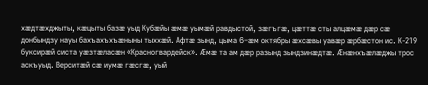хæдтæхджыты, кæцыты базæ уыд Кубæйы æмæ уымæй равдыстой, зæгъгæ, цæттæ сты алцæмæ дæр сæ донбындзу науы бахъахъхъæныны тыххæй. Афтæ зынд, цыма 6-æм октябры æхсæвы уавæр æрбæстон ис. К-219 буксирæй систа уæзтæласæн «Красногвардейск». Æмæ та ам дæр разынд зындзинæдтæ. Æнæнхъæлæджы трос аскъуыд. Верситæй сæ иумæ гæсгæ, уый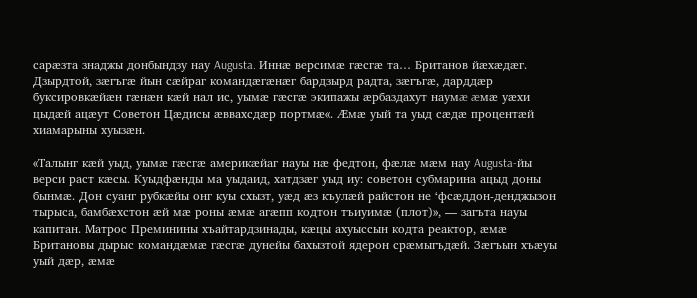сарæзта знаджы донбындзу нау Augusta. Иннæ версимæ гæсгæ та… Британов йæхæдæг. Дзырдтой, зæгъгæ йын сæйраг командæгæнæг бардзырд радта, зæгъгæ, дарддæр буксировкæйæн гæнæн кæй нал ис, уымæ гæсгæ экипажы æрбаздахут наумæ æмæ уæхи цыдæй ацæут Советон Цæдисы æввахсдæр портмæ«. Æмæ уый та уыд сæдæ процентæй хиамарыны хуызæн.

«Талынг кæй уыд, уымæ гæсгæ америкæйаг науы нæ федтон, фæлæ мæм нау Augusta-йы верси раст кæсы. Куыдфæнды ма уыдаид, хатдзæг уыд иу: советон субмарина ацыд доны бынмæ. Дон суанг рубкæйы онг куы схызт, уæд æз къулæй райстон не ‘фсæддон-денджызон тырыса, бамбæхстон æй мæ роны æмæ агæпп кодтон тъиуимæ (плот)», — загъта науы капитан. Матрос Преминины хъайтардзинады, кæцы ахуыссын кодта реактор, æмæ Британовы дырыс командæмæ гæсгæ дунейы бахызтой ядерон срæмыгъдæй. Зæгъын хъæуы уый дæр, æмæ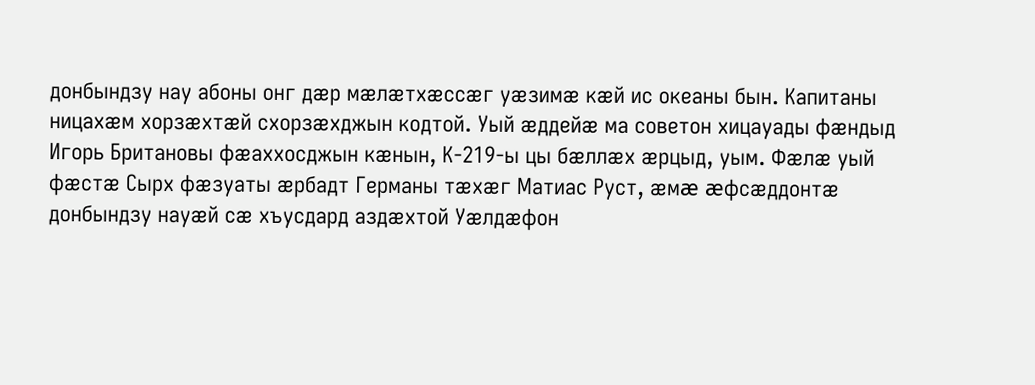донбындзу нау абоны онг дæр мæлæтхæссæг уæзимæ кæй ис океаны бын. Капитаны ницахæм хорзæхтæй схорзæхджын кодтой. Уый æддейæ ма советон хицауады фæндыд Игорь Британовы фæаххосджын кæнын, К-219-ы цы бæллæх æрцыд, уым. Фæлæ уый фæстæ Сырх фæзуаты æрбадт Германы тæхæг Матиас Руст, æмæ æфсæддонтæ донбындзу науæй сæ хъусдард аздæхтой Уæлдæфон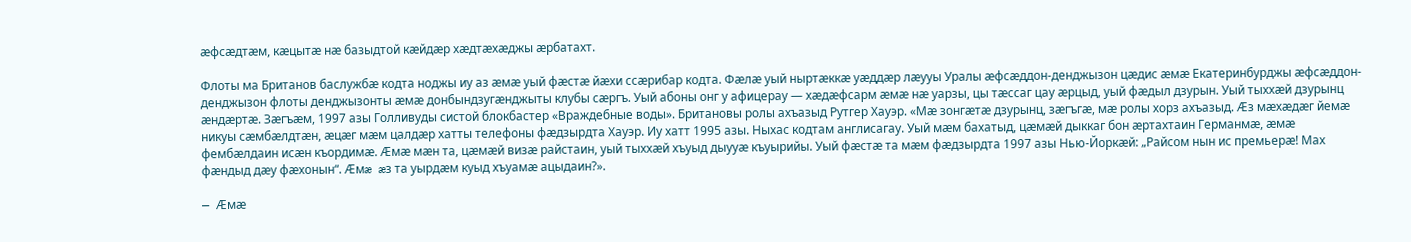æфсæдтæм, кæцытæ нæ базыдтой кæйдæр хæдтæхæджы æрбатахт.

Флоты ма Британов баслужбæ кодта ноджы иу аз æмæ уый фæстæ йæхи ссæрибар кодта. Фæлæ уый ныртæккæ уæддæр лæууы Уралы æфсæддон-денджызон цæдис æмæ Екатеринбурджы æфсæддон-денджызон флоты денджызонты æмæ донбындзугæнджыты клубы сæргъ. Уый абоны онг у афицерау — хæдæфсарм æмæ нæ уарзы, цы тæссаг цау æрцыд, уый фæдыл дзурын. Уый тыххæй дзурынц æндæртæ. Зæгъæм, 1997 азы Голливуды систой блокбастер «Враждебные воды». Британовы ролы ахъазыд Рутгер Хауэр. «Мæ зонгæтæ дзурынц, зæгъгæ, мæ ролы хорз ахъазыд. Æз мæхæдæг йемæ никуы сæмбæлдтæн, æцæг мæм цалдæр хатты телефоны фæдзырдта Хауэр. Иу хатт 1995 азы. Ныхас кодтам англисагау. Уый мæм бахатыд, цæмæй дыккаг бон æртахтаин Германмæ, æмæ фембæлдаин исæн къордимæ. Æмæ мæн та, цæмæй визæ райстаин, уый тыххæй хъуыд дыууæ къуырийы. Уый фæстæ та мæм фæдзырдта 1997 азы Нью-Йоркæй: „Райсом нын ис премьерæ! Мах фæндыд дæу фæхонын“. Æмæ æз та уырдæм куыд хъуамæ ацыдаин?».

— Æмæ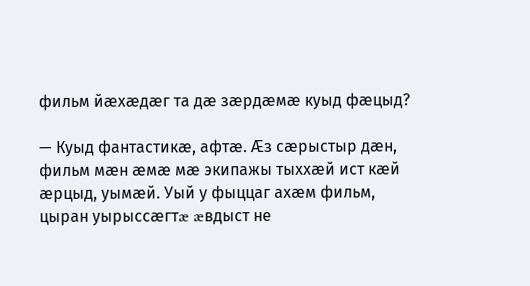фильм йæхæдæг та дæ зæрдæмæ куыд фæцыд?

— Куыд фантастикæ, афтæ. Æз сæрыстыр дæн, фильм мæн æмæ мæ экипажы тыххæй ист кæй æрцыд, уымæй. Уый у фыццаг ахæм фильм, цыран уырыссæгтæ æвдыст не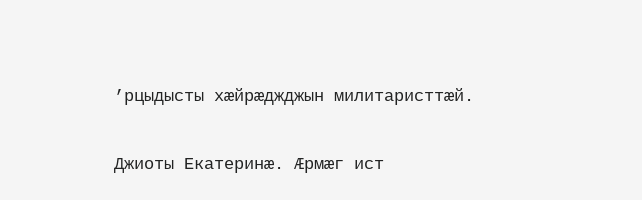’рцыдысты хæйрæджджын милитаристтæй.

Джиоты Екатеринæ. Æрмæг ист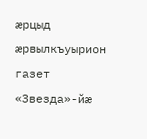æрцыд æрвылкъуырион газет «Звезда»-йæ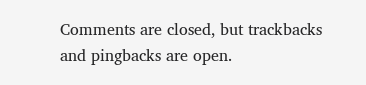Comments are closed, but trackbacks and pingbacks are open.